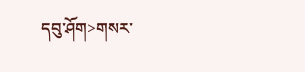དབུ་ཤོག>གསར་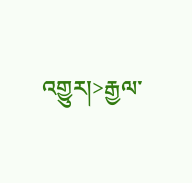འགྱུར།>རྒྱལ་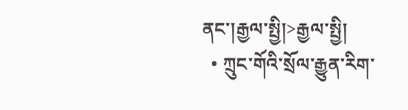ནང་།རྒྱལ་སྤྱི།>རྒྱལ་སྤྱི།
  • ཀྲུང་གོའི་སྲོལ་རྒྱུན་རིག་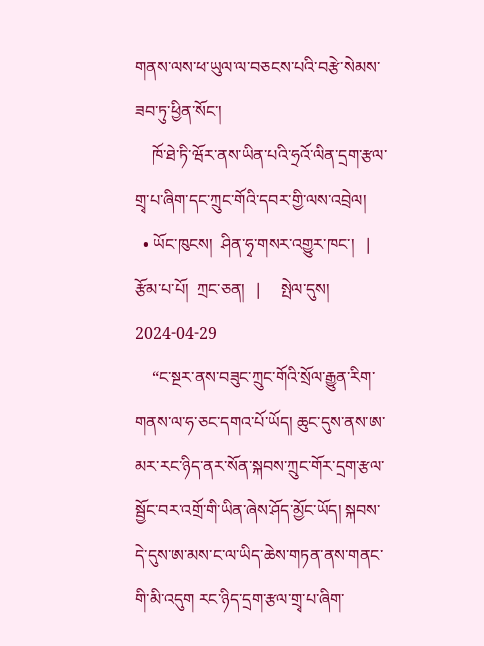གནས་ལས་ཕ་ཡུལ་ལ་བཅངས་པའི་བརྩེ་སེམས་ཟབ་ཏུ་ཕྱིན་སོང་།
    ཁོ་ཐེ་ཏི་ཝོར་ནས་ཡིན་པའི་ཧྲའོ་ལིན་དྲག་རྩལ་གྲྭ་པ་ཞིག་དང་ཀྲུང་གོའི་དབར་གྱི་ལས་འབྲེལ།
  • ཡོང་ཁུངས།  ཤིན་ཧྭ་གསར་འགྱུར་ཁང་།   |     རྩོམ་པ་པོ།  ཀྲང་ཅན།   |     སྤེལ་དུས།  2024-04-29
    “ང་སྔར་ནས་བཟུང་ཀྲུང་གོའི་སྲོལ་རྒྱུན་རིག་གནས་ལ་ཧ་ཅང་དགའ་པོ་ཡོད། ཆུང་དུས་ནས་ཨ་མར་རང་ཉིད་ནར་སོན་སྐབས་ཀྲུང་གོར་དྲག་རྩལ་སྦྱོང་བར་འགྲོ་གི་ཡིན་ཞེས་ཤོད་མྱོང་ཡོད། སྐབས་དེ་དུས་ཨ་མས་ང་ལ་ཡིད་ཆེས་གཏན་ནས་གནང་གི་མི་འདུག རང་ཉིད་དྲག་རྩལ་གྲྭ་པ་ཞིག་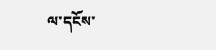ལ་དངོས་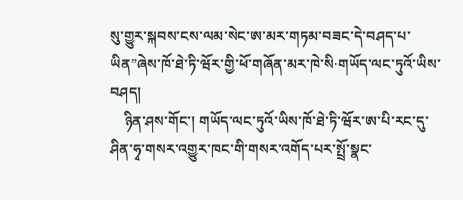སུ་གྱུར་སྐབས་ངས་ལམ་སེང་ཨ་མར་གཏམ་བཟང་དེ་བཤད་པ་ཡིན”ཞེས་ཁོ་ཐེ་ཏི་ཝོར་གྱི་ཕོ་གཞོན་མར་ཁེ་སི·གཡོད་ལང་ཏུའོ་ཡིས་བཤད།
    ཉིན་ཤས་གོང་། གཡོད་ལང་ཏུའོ་ཡིས་ཁོ་ཐེ་ཏི་ཝོར་ཨ་པི་རང་དུ་ཤིན་ཧྭ་གསར་འགྱུར་ཁང་གི་གསར་འགོད་པར་སྤྲོ་སྣང་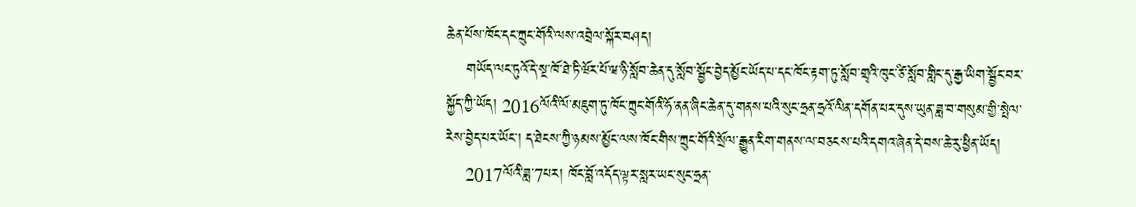ཆེན་པོས་ཁོང་དང་ཀྲུང་གོའི་ལས་འབྲེལ་སྐོར་བཤད།
    གཡོད་ལང་ཏུའོ་དེ་སྔ་ཁོ་ཐེ་ཏི་ཝོར་པོ་ཝ་ཉི་སློབ་ཆེན་དུ་སློབ་སྦྱོང་བྱེད་མྱོང་ཡོད་པ་དང་ཁོང་རྟག་ཏུ་སློབ་གྲྭའི་ཁུང་ཙི་སློབ་གླིང་དུ་རྒྱ་ཡིག་སྦྱོང་བར་སྐྱོད་ཀྱི་ཡོད། 2016ལོའི་ལོ་མཇུག་ཏུ་ཁོང་ཀྲུང་གོའི་ཧོ་ནན་ཞིང་ཆེན་དུ་གནས་པའི་སུང་ཧྲན་ཧྲའོ་ལིན་དགོན་པར་དུས་ཡུན་ཟླ་བ་གསུམ་གྱི་སྤེལ་རེས་བྱེད་པར་ཡོང་། ད་ཐེངས་ཀྱི་ཉམས་མྱོང་ལས་ཁོང་གིས་ཀྲུང་གོའི་སྲོལ་རྒྱུན་རིག་གནས་ལ་བཅངས་པའི་དགའ་ཞེན་དེ་བས་ཆེ་རུ་ཕྱིན་ཡོད།
    2017ལོའི་ཟླ་7པར། ཁོང་བློ་འདོད་ལྟར་སླར་ཡང་སུང་ཧྲན་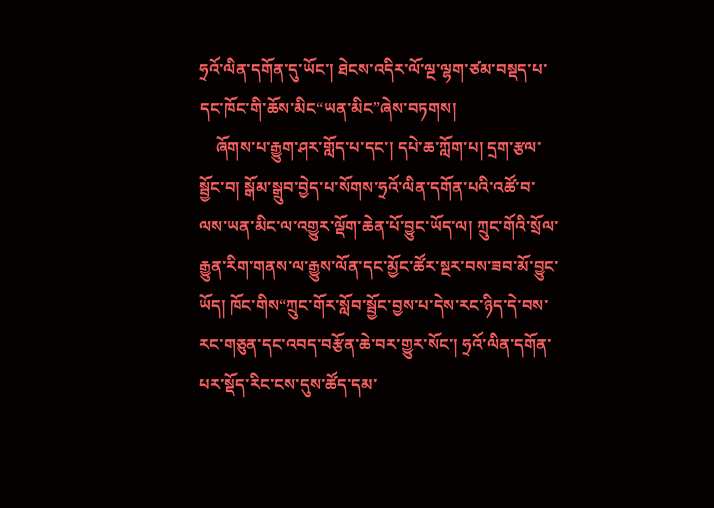ཧྲའོ་ལིན་དགོན་དུ་ཡོང་། ཐེངས་འདིར་ལོ་ལྔ་ལྷག་ཙམ་བསྡད་པ་དང་ཁོང་གི་ཆོས་མིང“ཡན་མིང”ཞེས་བཏགས།
    ཞོགས་པ་རྒྱུག་ཤར་གློད་པ་དང་། དཔེ་ཆ་ཀློག་པ། དྲག་རྩལ་སྦྱོང་བ། སྒོམ་སྒྲུབ་བྱེད་པ་སོགས་ཧྲའོ་ལིན་དགོན་པའི་འཚོ་བ་ལས་ཡན་མིང་ལ་འགྱུར་ལྡོག་ཆེན་པོ་བྱུང་ཡོད་ལ། ཀྲུང་གོའི་སྲོལ་རྒྱུན་རིག་གནས་ལ་རྒྱུས་ལོན་དང་མྱོང་ཚོར་སྔར་བས་ཟབ་མོ་བྱུང་ཡོད། ཁོང་གིས“ཀྲུང་གོར་སློབ་སྦྱོང་བྱས་པ་དེས་རང་ཉིད་དེ་བས་རང་གཅུན་དང་འབད་བརྩོན་ཆེ་བར་གྱུར་སོང་། ཧྲའོ་ལིན་དགོན་པར་སྡོད་རིང་ངས་དུས་ཚོད་དམ་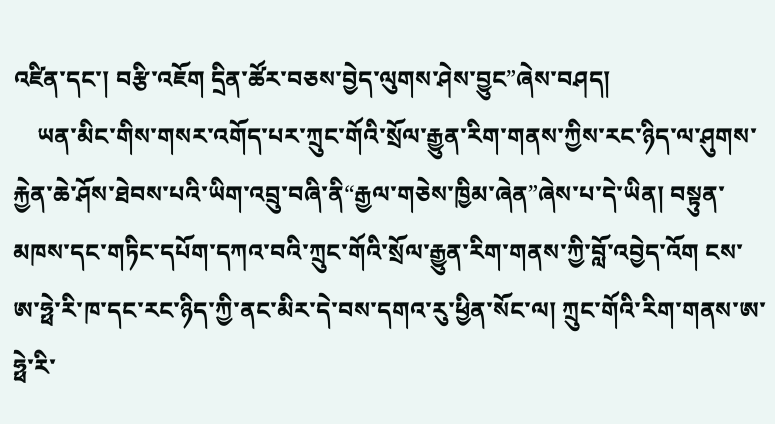འཛིན་དང་། བརྩི་འཇོག དྲིན་ཚོར་བཅས་བྱེད་ལུགས་ཤེས་བྱུང”ཞེས་བཤད།
    ཡན་མིང་གིས་གསར་འགོད་པར་ཀྲུང་གོའི་སྲོལ་རྒྱུན་རིག་གནས་ཀྱིས་རང་ཉིད་ལ་ཤུགས་རྐྱེན་ཆེ་ཤོས་ཐེབས་པའི་ཡིག་འབྲུ་བཞི་ནི“རྒྱལ་གཅེས་ཁྱིམ་ཞེན”ཞེས་པ་དེ་ཡིན། བསྟུན་མཁས་དང་གཏིང་དཔོག་དཀའ་བའི་ཀྲུང་གོའི་སྲོལ་རྒྱུན་རིག་གནས་ཀྱི་བློ་འབྱེད་འོག ངས་ཨ་ཧྥེ་རི་ཁ་དང་རང་ཉིད་ཀྱི་ནང་མིར་དེ་བས་དགའ་རུ་ཕྱིན་སོང་ལ། ཀྲུང་གོའི་རིག་གནས་ཨ་ཧྥེ་རི་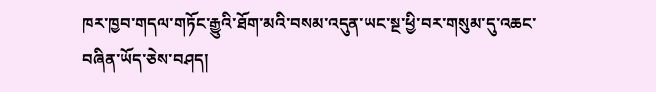ཁར་ཁྱབ་གདལ་གཏོང་རྒྱུའི་ཐོག་མའི་བསམ་འདུན་ཡང་སྔ་ཕྱི་བར་གསུམ་དུ་འཆང་བཞིན་ཡོད་ཅེས་བཤད།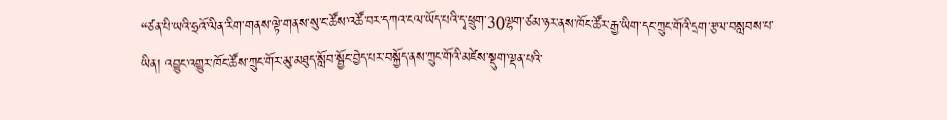“ཙན་པི་ཡའི་ཧྲའོ་ལིན་རིག་གནས་ལྟེ་གནས་སུ་ང་ཚོས་འཚོ་བར་དཀའ་ངལ་ཡོད་པའི་དྭ་ཕྲུག་30ལྷག་ཙམ་ཉར་ནས་ཁོང་ཚོར་རྒྱ་ཡིག་དང་ཀྲུང་གོའི་དྲག་རྩལ་བསླབས་པ་ཡིན། འབྱུང་འགྱུར་ཁོང་ཚོས་ཀྲུང་གོར་མུ་མཐུད་སློབ་སྦྱོང་བྱེད་པར་བསྐྱོད་ནས་ཀྲུང་གོའི་མཛེས་སྡུག་ལྡན་པའི་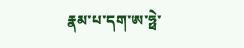རྣམ་པ་དག་ཨ་ཧྥེ་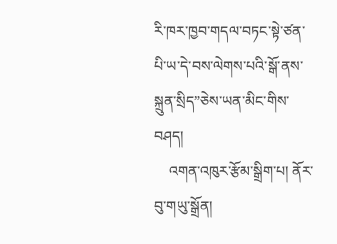རི་ཁར་ཁྱབ་གདལ་བཏང་སྟེ་ཙན་པི་ཡ་དེ་བས་ལེགས་པའི་སྒོ་ནས་སྐྲུན་སྲིད”ཅེས་ཡན་མིང་གིས་བཤད།
    འགན་འཁུར་རྩོམ་སྒྲིག་པ། ནོར་བུ་གཡུ་སྒྲོན།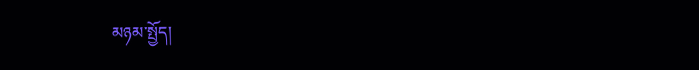མཉམ་སྤྱོད།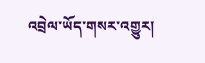འབྲེལ་ཡོད་གསར་འགྱུར།